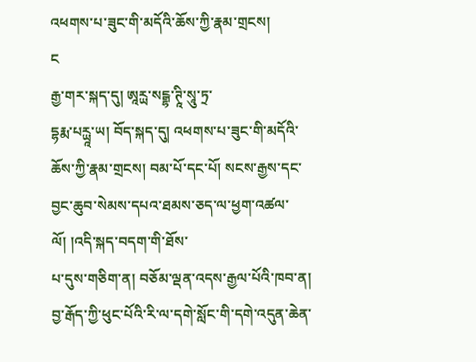འཕགས་པ་ཟུང་གི་མདོའི་ཆོས་ཀྱི་རྣམ་གྲངས།
ང
རྒྱ་གར་སྐད་དུ། ཨཱཪྻ་སངྒྷ་ཊཱི་སཱུ་ཏྲ་
དྷརྨ་པཪྻཱ་ཡ། བོད་སྐད་དུ། འཕགས་པ་ཟུང་གི་མདོའི་ཆོས་ཀྱི་རྣམ་གྲངས། བམ་པོ་དང་པོ། སངས་རྒྱས་དང་བྱང་ཆུབ་སེམས་དཔའ་ཐམས་ཅད་ལ་ཕྱག་འཚལ་ལོ། །འདི་སྐད་བདག་གི་ཐོས་
པ་དུས་གཅིག་ན། བཅོམ་ལྡན་འདས་རྒྱལ་པོའི་ཁབ་ན། བྱ་རྒོད་ཀྱི་ཕུང་པོའི་རི་ལ་དགེ་སློང་གི་དགེ་འདུན་ཆེན་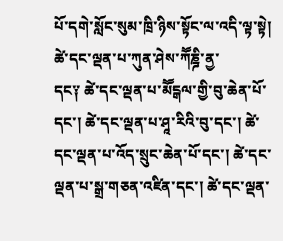པོ་དགེ་སློང་སུམ་ཁྲི་ཉིས་སྟོང་ལ་འདི་ལྟ་སྟེ། ཚེ་དང་ལྡན་པ་ཀུན་ཤེས་ཀཽཎྜི་ནྱ་
དང༑ ཚེ་དང་ལྡན་པ་མཽངྒལ་གྱི་བུ་ཆེན་པོ་དང་། ཚེ་དང་ལྡན་པ་ཤཱ་རིའི་བུ་དང་། ཚེ་དང་ལྡན་པ་འོད་སྲུང་ཆེན་པོ་དང་། ཚེ་དང་ལྡན་པ་སྒྲ་གཅན་འཛིན་དང་། ཚེ་དང་ལྡན་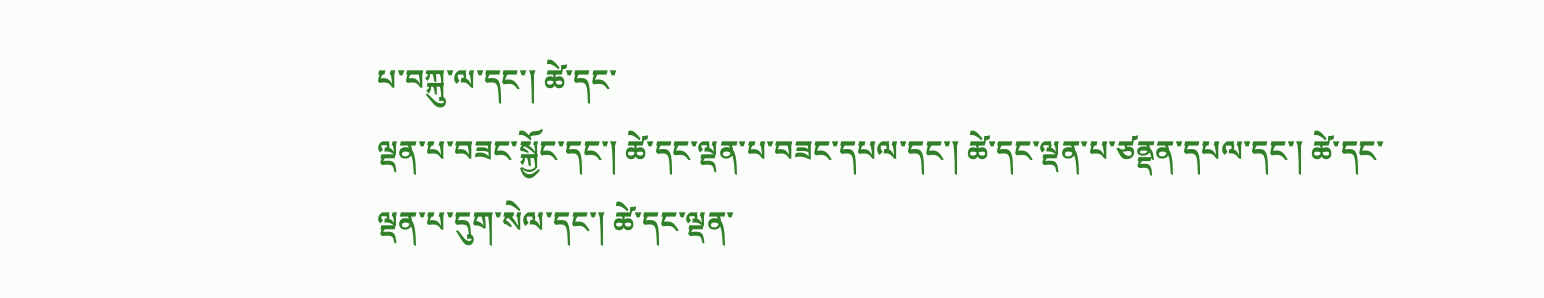པ་བཀྐུ་ལ་དང་། ཚེ་དང་
ལྡན་པ་བཟང་སྐྱོང་དང་། ཚེ་དང་ལྡན་པ་བཟང་དཔལ་དང་། ཚེ་དང་ལྡན་པ་ཙནྡན་དཔལ་དང་། ཚེ་དང་ལྡན་པ་དུག་སེལ་དང་། ཚེ་དང་ལྡན་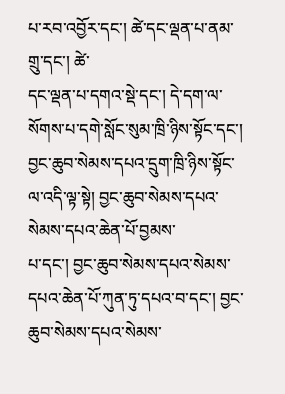པ་རབ་འབྱོར་དང་། ཚེ་དང་ལྡན་པ་ནམ་གྲུ་དང་། ཚེ་
དང་ལྡན་པ་དགའ་སྡེ་དང་། དེ་དག་ལ་སོགས་པ་དགེ་སློང་སུམ་ཁྲི་ཉིས་སྟོང་དང་། བྱང་ཆུབ་སེམས་དཔའ་དྲུག་ཁྲི་ཉིས་སྟོང་ལ་འདི་ལྟ་སྟེ། བྱང་ཆུབ་སེམས་དཔའ་སེམས་དཔའ་ཆེན་པོ་བྱམས་
པ་དང་། བྱང་ཆུབ་སེམས་དཔའ་སེམས་དཔའ་ཆེན་པོ་ཀུན་ཏུ་དཔའ་བ་དང་། བྱང་ཆུབ་སེམས་དཔའ་སེམས་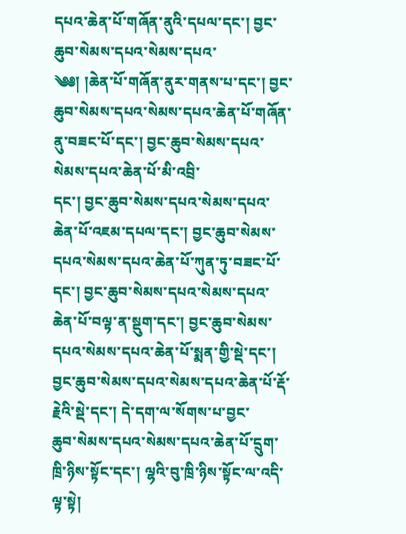དཔའ་ཆེན་པོ་གཞོན་ནུའི་དཔལ་དང་། བྱང་ཆུབ་སེམས་དཔའ་སེམས་དཔའ་
༄༅། །ཆེན་པོ་གཞོན་ནུར་གནས་པ་དང་། བྱང་ཆུབ་སེམས་དཔའ་སེམས་དཔའ་ཆེན་པོ་གཞོན་ནུ་བཟང་པོ་དང་། བྱང་ཆུབ་སེམས་དཔའ་སེམས་དཔའ་ཆེན་པོ་མི་འབྲི་
དང་། བྱང་ཆུབ་སེམས་དཔའ་སེམས་དཔའ་ཆེན་པོ་འཇམ་དཔལ་དང་། བྱང་ཆུབ་སེམས་དཔའ་སེམས་དཔའ་ཆེན་པོ་ཀུན་ཏུ་བཟང་པོ་དང་། བྱང་ཆུབ་སེམས་དཔའ་སེམས་དཔའ་
ཆེན་པོ་བལྟ་ན་སྡུག་དང་། བྱང་ཆུབ་སེམས་དཔའ་སེམས་དཔའ་ཆེན་པོ་སྨན་གྱི་སྡེ་དང་། བྱང་ཆུབ་སེམས་དཔའ་སེམས་དཔའ་ཆེན་པོ་རྡོ་རྗེའི་སྡེ་དང་། དེ་དག་ལ་སོགས་པ་བྱང་
ཆུབ་སེམས་དཔའ་སེམས་དཔའ་ཆེན་པོ་དྲུག་ཁྲི་ཉིས་སྟོང་དང་། ལྷའི་བུ་ཁྲི་ཉིས་སྟོང་ལ་འདི་ལྟ་སྟེ།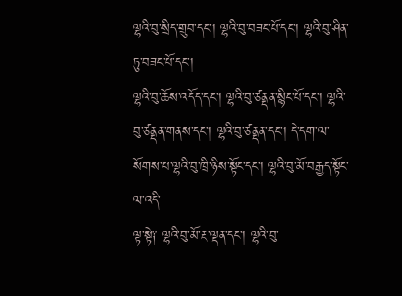ལྷའི་བུ་སྲིད་གྲུབ་དང་། ལྷའི་བུ་བཟང་པོ་དང་། ལྷའི་བུ་ཤིན་ཏུ་བཟང་པོ་དང་།
ལྷའི་བུ་ཆོས་འདོད་དང་། ལྷའི་བུ་ཙནྡན་སྙིང་པོ་དང་། ལྷའི་བུ་ཙནྡན་གནས་དང་། ལྷའི་བུ་ཙནྡན་དང་། དེ་དག་ལ་སོགས་པ་ལྷའི་བུ་ཁྲི་ཉིས་སྟོང་དང་། ལྷའི་བུ་མོ་བརྒྱད་སྟོང་ལ་འདི་
ལྟ་སྟེ༑ ལྷའི་བུ་མོ་རྔ་ལྡན་དང་། ལྷའི་བུ་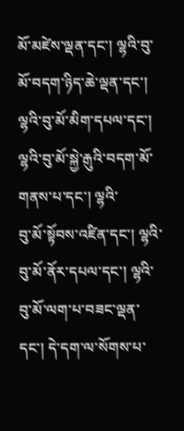མོ་མཛེས་ལྡན་དང་། ལྷའི་བུ་མོ་བདག་ཉིད་ཆེ་ལྡན་དང་། ལྷའི་བུ་མོ་མིག་དཔལ་དང་། ལྷའི་བུ་མོ་སྐྱེ་རྒུའི་བདག་མོ་གནས་པ་དང་། ལྷའི་
བུ་མོ་སྟོབས་འཛིན་དང་། ལྷའི་བུ་མོ་ནོར་དཔལ་དང་། ལྷའི་བུ་མོ་ལག་པ་བཟང་ལྡན་དང་། དེ་དག་ལ་སོགས་པ་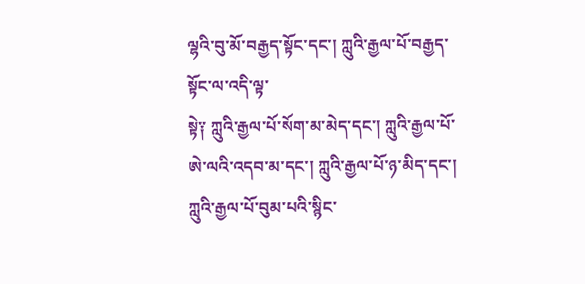ལྷའི་བུ་མོ་བརྒྱད་སྟོང་དང་། ཀླུའི་རྒྱལ་པོ་བརྒྱད་སྟོང་ལ་འདི་ལྟ་
སྟེ༑ ཀླུའི་རྒྱལ་པོ་སོག་མ་མེད་དང་། ཀླུའི་རྒྱལ་པོ་ཨེ་ལའི་འདབ་མ་དང་། ཀླུའི་རྒྱལ་པོ་ཉ་མིད་དང་། ཀླུའི་རྒྱལ་པོ་བུམ་པའི་སྙིང་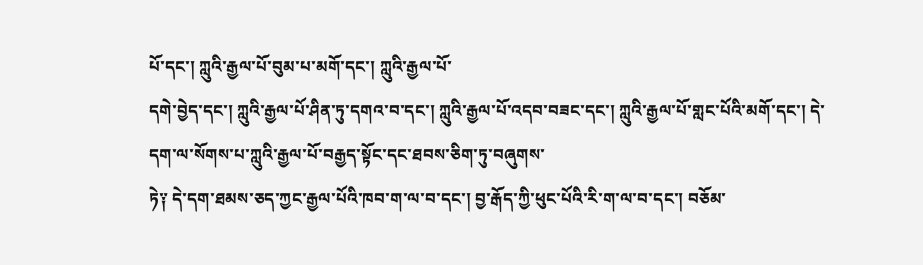པོ་དང་། ཀླུའི་རྒྱལ་པོ་བུམ་པ་མགོ་དང་། ཀླུའི་རྒྱལ་པོ་
དགེ་བྱེད་དང་། ཀླུའི་རྒྱལ་པོ་ཤིན་ཏུ་དགའ་བ་དང་། ཀླུའི་རྒྱལ་པོ་འདབ་བཟང་དང་། ཀླུའི་རྒྱལ་པོ་གླང་པོའི་མགོ་དང་། དེ་དག་ལ་སོགས་པ་ཀླུའི་རྒྱལ་པོ་བརྒྱད་སྟོང་དང་ཐབས་ཅིག་ཏུ་བཞུགས་
ཏེ༑ དེ་དག་ཐམས་ཅད་ཀྱང་རྒྱལ་པོའི་ཁབ་ག་ལ་བ་དང་། བྱ་རྒོད་ཀྱི་ཕུང་པོའི་རི་ག་ལ་བ་དང་། བཅོམ་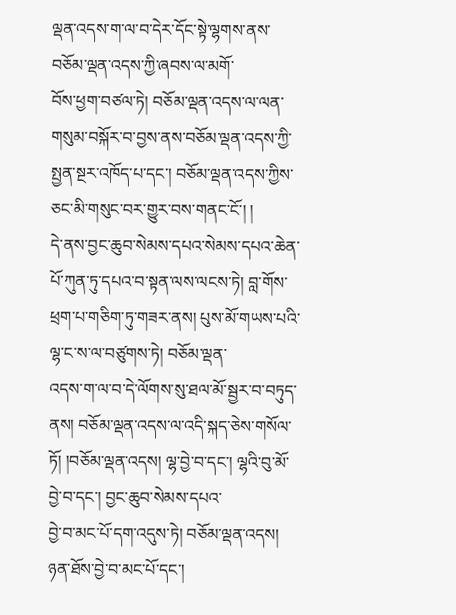ལྡན་འདས་ག་ལ་བ་དེར་དོང་སྟེ་ལྷགས་ནས་བཅོམ་ལྡན་འདས་ཀྱི་ཞབས་ལ་མགོ་
བོས་ཕྱག་བཙལ་ཏེ། བཅོམ་ལྡན་འདས་ལ་ལན་གསུམ་བསྐོར་བ་བྱས་ནས་བཅོམ་ལྡན་འདས་ཀྱི་སྤྱན་སྔར་འཁོད་པ་དང་། བཅོམ་ལྡན་འདས་ཀྱིས་ཅང་མི་གསུང་བར་གྱུར་བས་གནང་ངོ་། །
དེ་ནས་བྱང་ཆུབ་སེམས་དཔའ་སེམས་དཔའ་ཆེན་པོ་ཀུན་ཏུ་དཔའ་བ་སྟན་ལས་ལངས་ཏེ། བླ་གོས་ཕྲག་པ་གཅིག་ཏུ་གཟར་ནས། པུས་མོ་གཡས་པའི་ལྷ་ང་ས་ལ་བཙུགས་ཏེ། བཅོམ་ལྡན་
འདས་ག་ལ་བ་དེ་ལོགས་སུ་ཐལ་མོ་སྦྱར་བ་བཏུད་ནས། བཅོམ་ལྡན་འདས་ལ་འདི་སྐད་ཅེས་གསོལ་ཏོ། །བཅོམ་ལྡན་འདས། ལྷ་བྱེ་བ་དང་། ལྷའི་བུ་མོ་བྱེ་བ་དང་། བྱང་ཆུབ་སེམས་དཔའ་
བྱེ་བ་མང་པོ་དག་འདུས་ཏེ། བཅོམ་ལྡན་འདས། ཉན་ཐོས་བྱེ་བ་མང་པོ་དང་།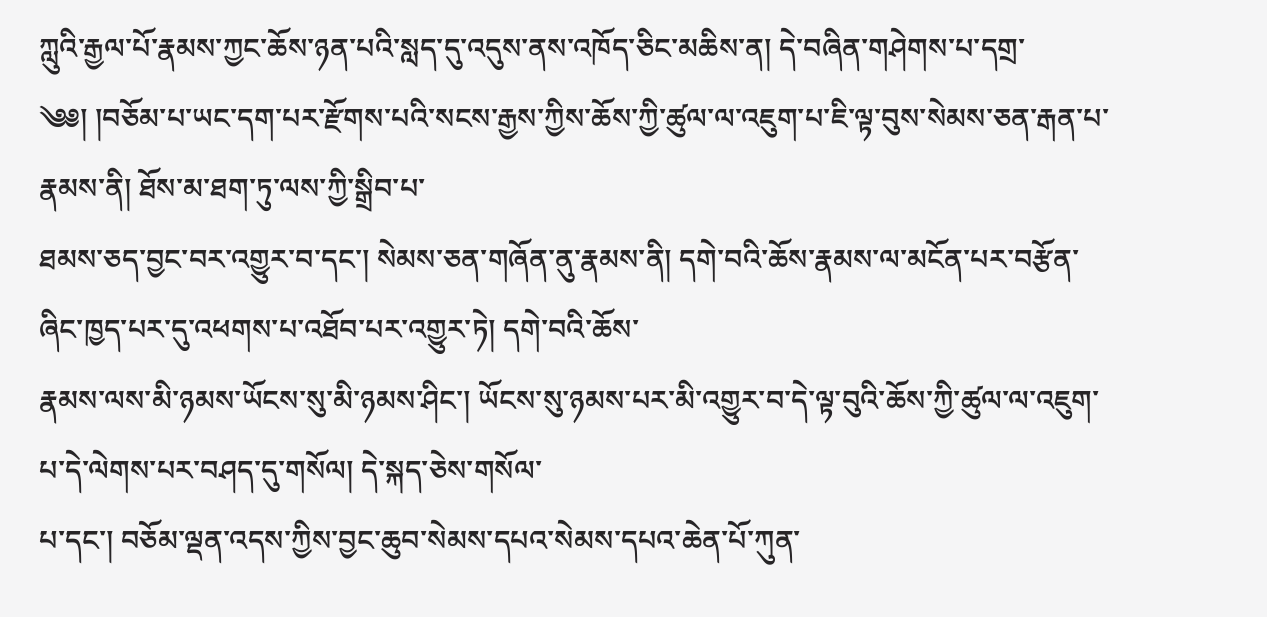ཀླུའི་རྒྱལ་པོ་རྣམས་ཀྱང་ཆོས་ཉན་པའི་སླད་དུ་འདུས་ནས་འཁོད་ཅིང་མཆིས་ན། དེ་བཞིན་གཤེགས་པ་དགྲ་
༄༅། །བཅོམ་པ་ཡང་དག་པར་རྫོགས་པའི་སངས་རྒྱས་ཀྱིས་ཆོས་ཀྱི་ཚུལ་ལ་འཇུག་པ་ཇི་ལྟ་བུས་སེམས་ཅན་རྒན་པ་རྣམས་ནི། ཐོས་མ་ཐག་ཏུ་ལས་ཀྱི་སྒྲིབ་པ་
ཐམས་ཅད་བྱང་བར་འགྱུར་བ་དང་། སེམས་ཅན་གཞོན་ནུ་རྣམས་ནི། དགེ་བའི་ཆོས་རྣམས་ལ་མངོན་པར་བརྩོན་ཞིང་ཁྱད་པར་དུ་འཕགས་པ་འཐོབ་པར་འགྱུར་ཏེ། དགེ་བའི་ཆོས་
རྣམས་ལས་མི་ཉམས་ཡོངས་སུ་མི་ཉམས་ཤིང་། ཡོངས་སུ་ཉམས་པར་མི་འགྱུར་བ་དེ་ལྟ་བུའི་ཆོས་ཀྱི་ཚུལ་ལ་འཇུག་པ་དེ་ལེགས་པར་བཤད་དུ་གསོལ། དེ་སྐད་ཅེས་གསོལ་
པ་དང་། བཅོམ་ལྡན་འདས་ཀྱིས་བྱང་ཆུབ་སེམས་དཔའ་སེམས་དཔའ་ཆེན་པོ་ཀུན་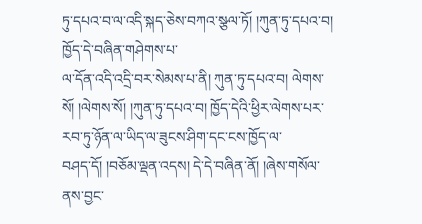ཏུ་དཔའ་བ་ལ་འདི་སྐད་ཅེས་བཀའ་སྩལ་ཏོ། །ཀུན་ཏུ་དཔའ་བ། ཁྱོད་དེ་བཞིན་གཤེགས་པ་
ལ་དོན་འདི་འདྲི་བར་སེམས་པ་ནི། ཀུན་ཏུ་དཔའ་བ། ལེགས་སོ། །ལེགས་སོ། །ཀུན་ཏུ་དཔའ་བ། ཁྱོད་དེའི་ཕྱིར་ལེགས་པར་རབ་ཏུ་ཉོན་ལ་ཡིད་ལ་ཟུངས་ཤིག་དང་ངས་ཁྱོད་ལ་
བཤད་དོ། །བཅོམ་ལྡན་འདས། དེ་དེ་བཞིན་ནོ། །ཞེས་གསོལ་ནས་བྱང་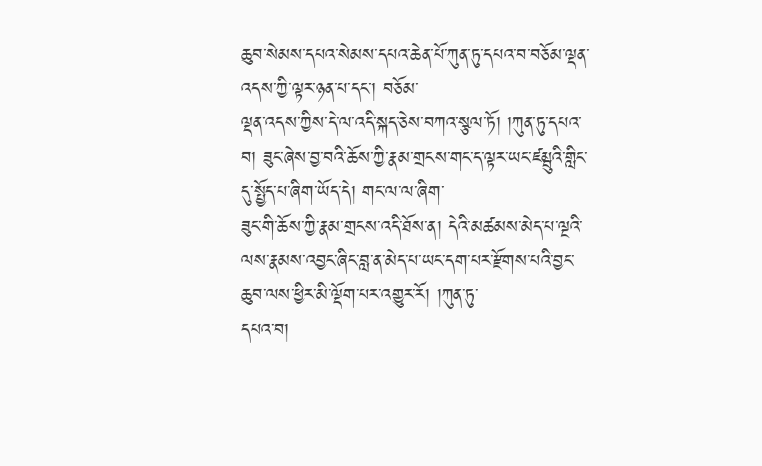ཆུབ་སེམས་དཔའ་སེམས་དཔའ་ཆེན་པོ་ཀུན་ཏུ་དཔའ་བ་བཅོམ་ལྡན་འདས་ཀྱི་ལྟར་ཉན་པ་དང་། བཅོམ་
ལྡན་འདས་ཀྱིས་དེ་ལ་འདི་སྐད་ཅེས་བཀའ་སྩལ་ཏོ། །ཀུན་ཏུ་དཔའ་བ། ཟུང་ཞེས་བྱ་བའི་ཆོས་ཀྱི་རྣམ་གྲངས་གང་ད་ལྟར་ཡང་ཛམྦུའི་གླིང་དུ་སྤྱོད་པ་ཞིག་ཡོད་དེ། གང་ལ་ལ་ཞིག་
ཟུང་གི་ཆོས་ཀྱི་རྣམ་གྲངས་འདི་ཐོས་ན། དེའི་མཚམས་མེད་པ་ལྔའི་ལས་རྣམས་འབྱང་ཞིང་བླ་ན་མེད་པ་ཡང་དག་པར་རྫོགས་པའི་བྱང་ཆུབ་ལས་ཕྱིར་མི་ལྡོག་པར་འགྱུར་རོ། །ཀུན་ཏུ་
དཔའ་བ།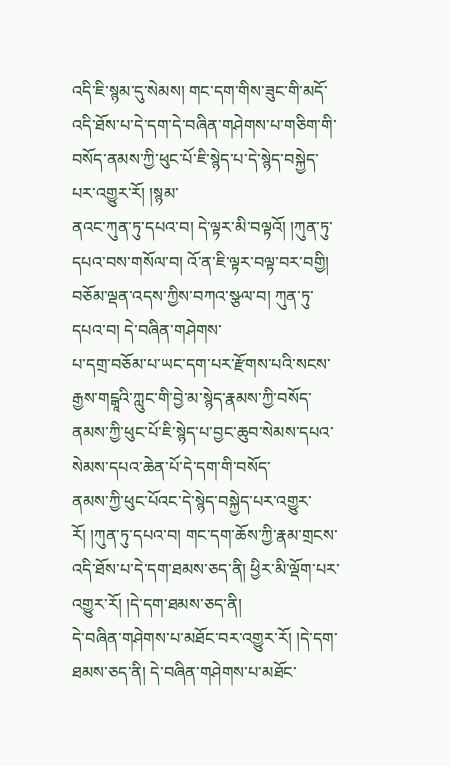འདི་ཇི་སྙམ་དུ་སེམས། གང་དག་གིས་ཟུང་གི་མདོ་འདི་ཐོས་པ་དེ་དག་དེ་བཞིན་གཤེགས་པ་གཅིག་གི་བསོད་ནམས་ཀྱི་ཕུང་པོ་ཇི་སྙེད་པ་དེ་སྙེད་བསྐྱེད་པར་འགྱུར་རོ། །སྙམ་
ནའང་ཀུན་ཏུ་དཔའ་བ། དེ་ལྟར་མི་བལྟའོ། །ཀུན་ཏུ་དཔའ་བས་གསོལ་བ། འོ་ན་ཇི་ལྟར་བལྟ་བར་བགྱི། བཅོམ་ལྡན་འདས་ཀྱིས་བཀའ་སྩལ་བ། ཀུན་ཏུ་དཔའ་བ། དེ་བཞིན་གཤེགས་
པ་དགྲ་བཅོམ་པ་ཡང་དག་པར་རྫོགས་པའི་སངས་རྒྱས་གངྒཱའི་ཀླུང་གི་བྱེ་མ་སྙེད་རྣམས་ཀྱི་བསོད་ནམས་ཀྱི་ཕུང་པོ་ཇི་སྙེད་པ་བྱང་ཆུབ་སེམས་དཔའ་སེམས་དཔའ་ཆེན་པོ་དེ་དག་གི་བསོད་
ནམས་ཀྱི་ཕུང་པོའང་དེ་སྙེད་བསྐྱེད་པར་འགྱུར་རོ། །ཀུན་ཏུ་དཔའ་བ། གང་དག་ཆོས་ཀྱི་རྣམ་གྲངས་འདི་ཐོས་པ་དེ་དག་ཐམས་ཅད་ནི། ཕྱིར་མི་ལྡོག་པར་འགྱུར་རོ། །དེ་དག་ཐམས་ཅད་ནི།
དེ་བཞིན་གཤེགས་པ་མཐོང་བར་འགྱུར་རོ། །དེ་དག་ཐམས་ཅད་ནི། དེ་བཞིན་གཤེགས་པ་མཐོང་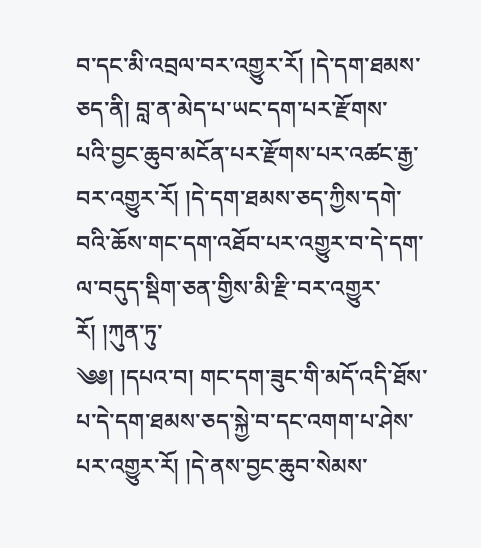བ་དང་མི་འབྲལ་བར་འགྱུར་རོ། །དེ་དག་ཐམས་ཅད་ནི། བླ་ན་མེད་པ་ཡང་དག་པར་རྫོགས་
པའི་བྱང་ཆུབ་མངོན་པར་རྫོགས་པར་འཚང་རྒྱ་བར་འགྱུར་རོ། །དེ་དག་ཐམས་ཅད་ཀྱིས་དགེ་བའི་ཆོས་གང་དག་འཐོབ་པར་འགྱུར་བ་དེ་དག་ལ་བདུད་སྡིག་ཅན་གྱིས་མི་རྫི་བར་འགྱུར་རོ། །ཀུན་ཏུ་
༄༅། །དཔའ་བ། གང་དག་ཟུང་གི་མདོ་འདི་ཐོས་པ་དེ་དག་ཐམས་ཅད་སྐྱེ་བ་དང་འགག་པ་ཤེས་པར་འགྱུར་རོ། །དེ་ནས་བྱང་ཆུབ་སེམས་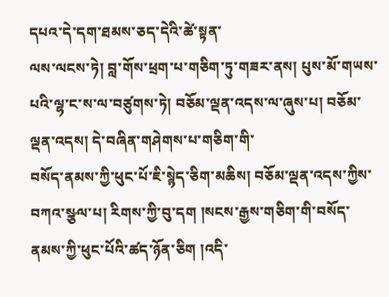དཔའ་དེ་དག་ཐམས་ཅད་དེའི་ཚེ་སྟན་
ལས་ལངས་ཏེ། བླ་གོས་ཕྲག་པ་གཅིག་ཏུ་གཟར་ནས། པུས་མོ་གཡས་པའི་ལྷ་ང་ས་ལ་བཙུགས་ཏེ། བཅོམ་ལྡན་འདས་ལ་ཞུས་པ། བཅོམ་ལྡན་འདས། དེ་བཞིན་གཤེགས་པ་གཅིག་གི་
བསོད་ནམས་ཀྱི་ཕུང་པོ་ཇི་སྙེད་ཅིག་མཆིས། བཅོམ་ལྡན་འདས་ཀྱིས་བཀའ་སྩལ་པ། རིགས་ཀྱི་བུ་དག །སངས་རྒྱས་གཅིག་གི་བསོད་ནམས་ཀྱི་ཕུང་པོའི་ཚད་ཉོན་ཅིག །འདི་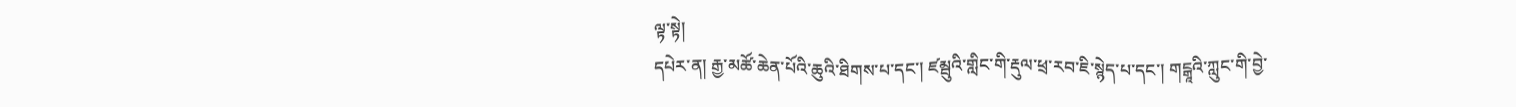ལྟ་སྟེ།
དཔེར་ན། རྒྱ་མཚོ་ཆེན་པོའི་ཆུའི་ཐིགས་པ་དང་། ཛམྦུའི་གླིང་གི་རྡུལ་ཕྲ་རབ་ཇི་སྙེད་པ་དང་། གངྒཱའི་ཀླུང་གི་བྱེ་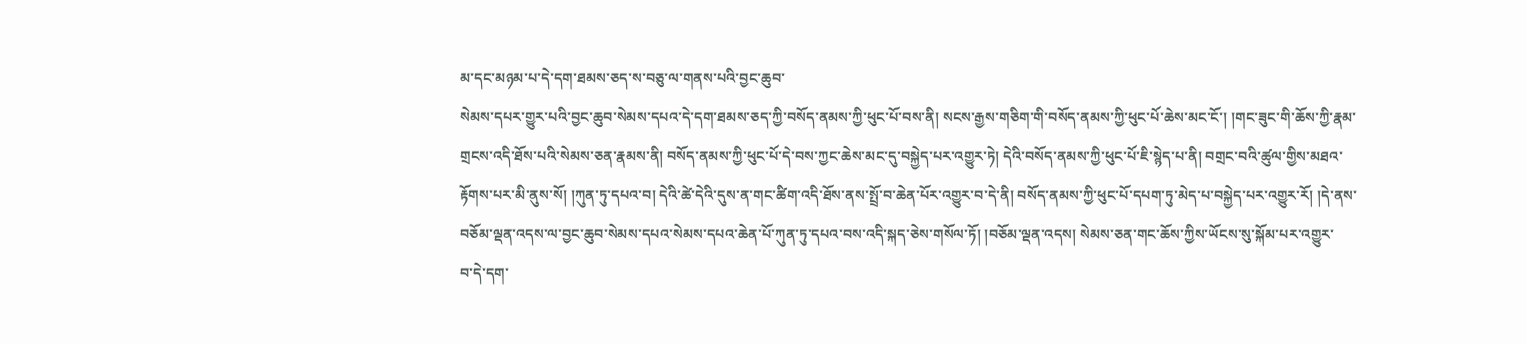མ་དང་མཉམ་པ་དེ་དག་ཐམས་ཅད་ས་བཅུ་ལ་གནས་པའི་བྱང་ཆུབ་
སེམས་དཔར་གྱུར་པའི་བྱང་ཆུབ་སེམས་དཔའ་དེ་དག་ཐམས་ཅད་ཀྱི་བསོད་ནམས་ཀྱི་ཕུང་པོ་བས་ནི། སངས་རྒྱས་གཅིག་གི་བསོད་ནམས་ཀྱི་ཕུང་པོ་ཆེས་མང་ངོ་། །གང་ཟུང་གི་ཆོས་ཀྱི་རྣམ་
གྲངས་འདི་ཐོས་པའི་སེམས་ཅན་རྣམས་ནི། བསོད་ནམས་ཀྱི་ཕུང་པོ་དེ་བས་ཀྱང་ཆེས་མང་དུ་བསྐྱེད་པར་འགྱུར་ཏེ། དེའི་བསོད་ནམས་ཀྱི་ཕུང་པོ་ཇི་སྙེད་པ་ནི། བགྲང་བའི་ཚུལ་གྱིས་མཐའ་
རྟོགས་པར་མི་ནུས་སོ། །ཀུན་ཏུ་དཔའ་བ། དེའི་ཚེ་དེའི་དུས་ན་གང་ཚིག་འདི་ཐོས་ནས་སྤྲོ་བ་ཆེན་པོར་འགྱུར་བ་དེ་ནི། བསོད་ནམས་ཀྱི་ཕུང་པོ་དཔག་ཏུ་མེད་པ་བསྐྱེད་པར་འགྱུར་རོ། །དེ་ནས་
བཅོམ་ལྡན་འདས་ལ་བྱང་ཆུབ་སེམས་དཔའ་སེམས་དཔའ་ཆེན་པོ་ཀུན་ཏུ་དཔའ་བས་འདི་སྐད་ཅེས་གསོལ་ཏོ། །བཅོམ་ལྡན་འདས། སེམས་ཅན་གང་ཆོས་ཀྱིས་ཡོངས་སུ་སྐོམ་པར་འགྱུར་
བ་དེ་དག་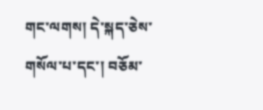གང་ལགས། དེ་སྐད་ཅེས་གསོལ་པ་དང་། བཅོམ་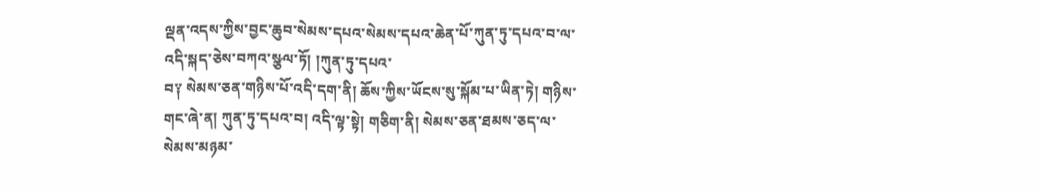ལྡན་འདས་ཀྱིས་བྱང་ཆུབ་སེམས་དཔའ་སེམས་དཔའ་ཆེན་པོ་ཀུན་ཏུ་དཔའ་བ་ལ་འདི་སྐད་ཅེས་བཀའ་སྩལ་ཏོ། །ཀུན་ཏུ་དཔའ་
བ༑ སེམས་ཅན་གཉིས་པོ་འདི་དག་ནི། ཆོས་ཀྱིས་ཡོངས་སུ་སྐོམ་པ་ཡིན་ཏེ། གཉིས་གང་ཞེ་ན། ཀུན་ཏུ་དཔའ་བ། འདི་ལྟ་སྟེ། གཅིག་ནི། སེམས་ཅན་ཐམས་ཅད་ལ་སེམས་མཉམ་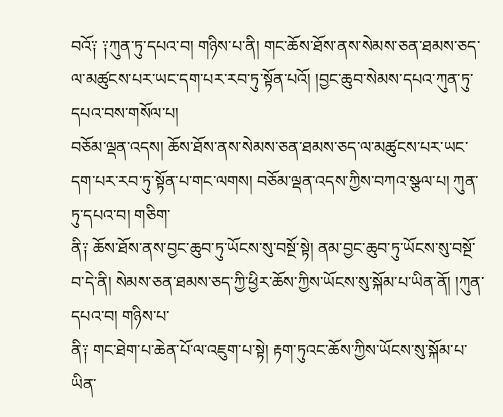བའོ༑ ༑ཀུན་ཏུ་དཔའ་བ། གཉིས་པ་ནི། གང་ཆོས་ཐོས་ནས་སེམས་ཅན་ཐམས་ཅད་ལ་མཚུངས་པར་ཡང་དག་པར་རབ་ཏུ་སྟོན་པའོ། །བྱང་ཆུབ་སེམས་དཔའ་ཀུན་ཏུ་དཔའ་བས་གསོལ་པ།
བཅོམ་ལྡན་འདས། ཆོས་ཐོས་ནས་སེམས་ཅན་ཐམས་ཅད་ལ་མཚུངས་པར་ཡང་དག་པར་རབ་ཏུ་སྟོན་པ་གང་ལགས། བཅོམ་ལྡན་འདས་ཀྱིས་བཀའ་སྩལ་པ། ཀུན་ཏུ་དཔའ་བ། གཅིག་
ནི༑ ཆོས་ཐོས་ནས་བྱང་ཆུབ་ཏུ་ཡོངས་སུ་བསྔོ་སྟེ། ནམ་བྱང་ཆུབ་ཏུ་ཡོངས་སུ་བསྔོ་བ་དེ་ནི། སེམས་ཅན་ཐམས་ཅད་ཀྱི་ཕྱིར་ཆོས་ཀྱིས་ཡོངས་སུ་སྐོམ་པ་ཡིན་ནོ། །ཀུན་དཔའ་བ། གཉིས་པ་
ནི༑ གང་ཐེག་པ་ཆེན་པོ་ལ་འཇུག་པ་སྟེ། རྟག་ཏུའང་ཆོས་ཀྱིས་ཡོངས་སུ་སྐོམ་པ་ཡིན་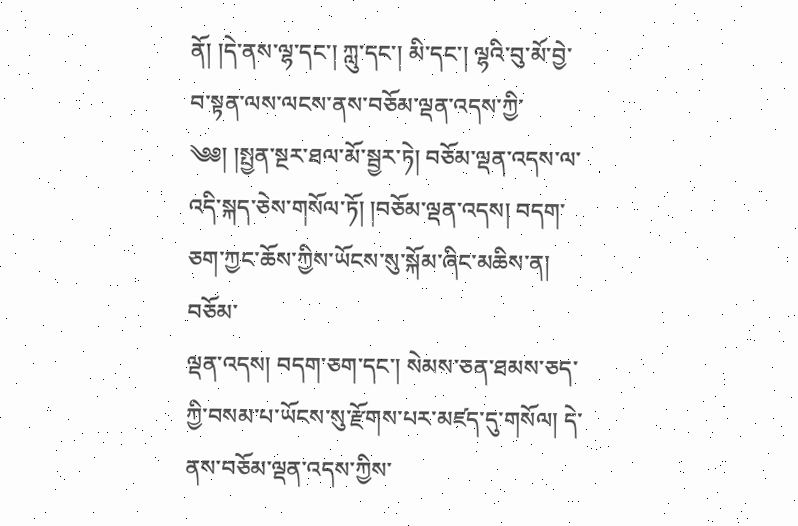ནོ། །དེ་ནས་ལྷ་དང་། ཀླུ་དང་། མི་དང་། ལྷའི་བུ་མོ་བྱེ་བ་སྟན་ལས་ལངས་ནས་བཅོམ་ལྡན་འདས་ཀྱི་
༄༅། །སྤྱན་སྔར་ཐལ་མོ་སྦྱར་ཏེ། བཅོམ་ལྡན་འདས་ལ་འདི་སྐད་ཅེས་གསོལ་ཏོ། །བཅོམ་ལྡན་འདས། བདག་ཅག་ཀྱང་ཆོས་ཀྱིས་ཡོངས་སུ་སྐོམ་ཞིང་མཆིས་ན། བཅོམ་
ལྡན་འདས། བདག་ཅག་དང་། སེམས་ཅན་ཐམས་ཅད་ཀྱི་བསམ་པ་ཡོངས་སུ་རྫོགས་པར་མཛད་དུ་གསོལ། དེ་ནས་བཅོམ་ལྡན་འདས་ཀྱིས་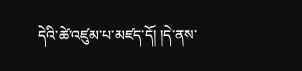དེའི་ཚེ་འཛུམ་པ་མཛད་དོ། །དེ་ནས་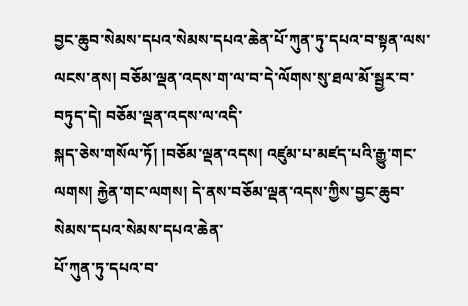བྱང་ཆུབ་སེམས་དཔའ་སེམས་དཔའ་ཆེན་པོ་ཀུན་ཏུ་དཔའ་བ་སྟན་ལས་ལངས་ནས། བཅོམ་ལྡན་འདས་ག་ལ་བ་དེ་ལོགས་སུ་ཐལ་མོ་སྦྱར་བ་བཏུད་དེ། བཅོམ་ལྡན་འདས་ལ་འདི་
སྐད་ཅེས་གསོལ་ཏོ། །བཅོམ་ལྡན་འདས། འཛུམ་པ་མཛད་པའི་རྒྱུ་གང་ལགས། རྐྱེན་གང་ལགས། དེ་ནས་བཅོམ་ལྡན་འདས་ཀྱིས་བྱང་ཆུབ་སེམས་དཔའ་སེམས་དཔའ་ཆེན་
པོ་ཀུན་ཏུ་དཔའ་བ་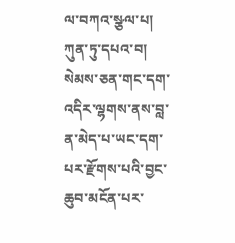ལ་བཀའ་སྩལ་པ། ཀུན་ཏུ་དཔའ་བ། སེམས་ཅན་གང་དག་འདིར་ལྷགས་ནས་བླ་ན་མེད་པ་ཡང་དག་པར་རྫོགས་པའི་བྱང་ཆུབ་མངོན་པར་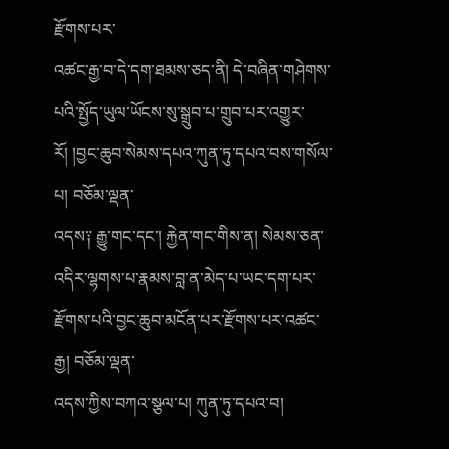རྫོགས་པར་
འཚང་རྒྱ་བ་དེ་དག་ཐམས་ཅད་ནི། དེ་བཞིན་གཤེགས་པའི་སྤྱོད་ཡུལ་ཡོངས་སུ་སྒྲུབ་པ་གྲུབ་པར་འགྱུར་རོ། །བྱང་ཆུབ་སེམས་དཔའ་ཀུན་ཏུ་དཔའ་བས་གསོལ་པ། བཅོམ་ལྡན་
འདས༑ རྒྱུ་གང་དང་། རྐྱེན་གང་གིས་ན། སེམས་ཅན་འདིར་ལྷགས་པ་རྣམས་བླ་ན་མེད་པ་ཡང་དག་པར་རྫོགས་པའི་བྱང་ཆུབ་མངོན་པར་རྫོགས་པར་འཚང་རྒྱ། བཅོམ་ལྡན་
འདས་ཀྱིས་བཀའ་སྩལ་པ། ཀུན་ཏུ་དཔའ་བ།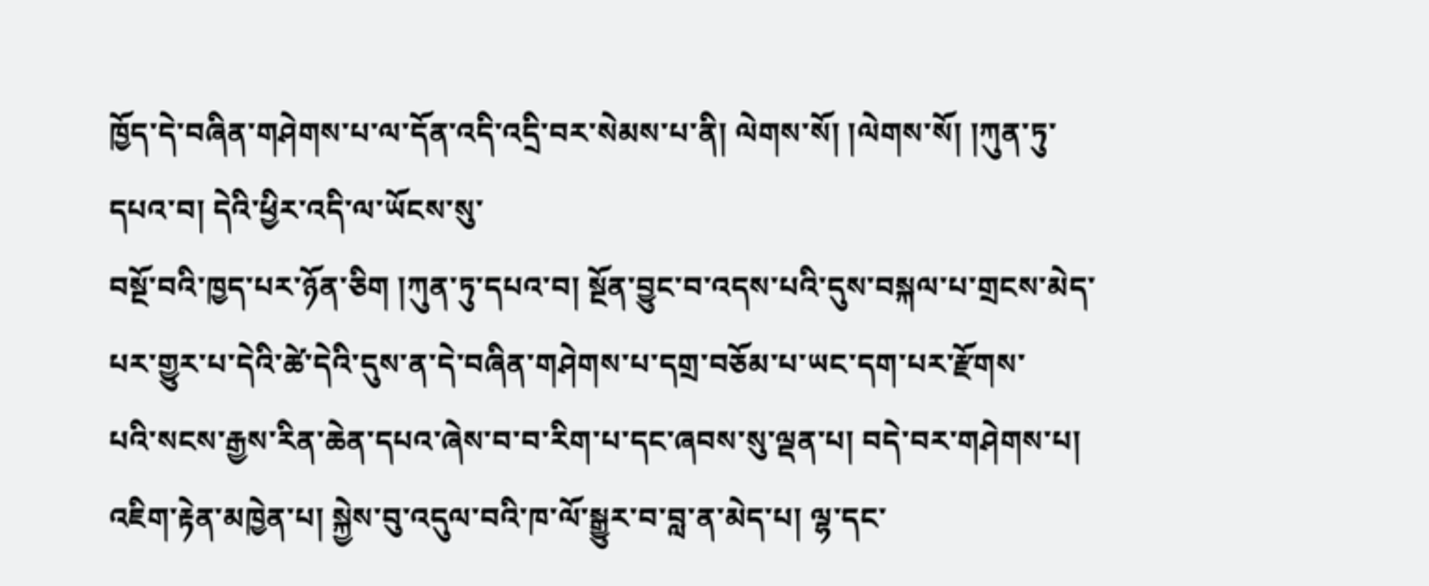ཁྱོད་དེ་བཞིན་གཤེགས་པ་ལ་དོན་འདི་འདྲི་བར་སེམས་པ་ནི། ལེགས་སོ། །ལེགས་སོ། །ཀུན་ཏུ་དཔའ་བ། དེའི་ཕྱིར་འདི་ལ་ཡོངས་སུ་
བསྔོ་བའི་ཁྱད་པར་ཉོན་ཅིག །ཀུན་ཏུ་དཔའ་བ། སྔོན་བྱུང་བ་འདས་པའི་དུས་བསྐལ་པ་གྲངས་མེད་པར་གྱུར་པ་དེའི་ཚེ་དེའི་དུས་ན་དེ་བཞིན་གཤེགས་པ་དགྲ་བཅོམ་པ་ཡང་དག་པར་རྫོགས་
པའི་སངས་རྒྱས་རིན་ཆེན་དཔའ་ཞེས་བ་བ་རིག་པ་དང་ཞབས་སུ་ལྡན་པ། བདེ་བར་གཤེགས་པ། འཇིག་རྟེན་མཁྱེན་པ། སྐྱེས་བུ་འདུལ་བའི་ཁ་ལོ་སྒྱུར་བ་བླ་ན་མེད་པ། ལྷ་དང་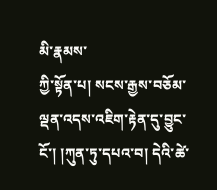མི་རྣམས་
ཀྱི་སྟོན་པ། སངས་རྒྱས་བཅོམ་ལྡན་འདས་འཇིག་རྟེན་དུ་བྱུང་ངོ་། །ཀུན་ཏུ་དཔའ་བ། དེའི་ཚེ་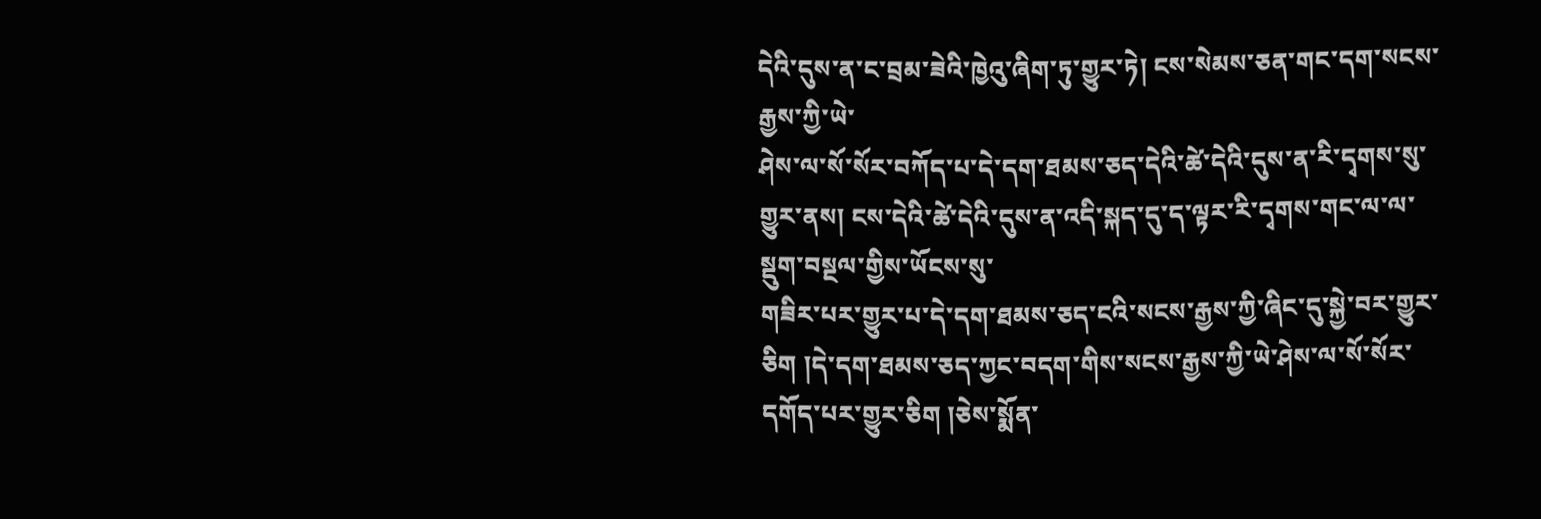དེའི་དུས་ན་ང་བྲམ་ཟེའི་ཁྱེའུ་ཞིག་ཏུ་གྱུར་ཏེ། ངས་སེམས་ཅན་གང་དག་སངས་རྒྱས་ཀྱི་ཡེ་
ཤེས་ལ་སོ་སོར་བཀོད་པ་དེ་དག་ཐམས་ཅད་དེའི་ཚེ་དེའི་དུས་ན་རི་དྭགས་སུ་གྱུར་ནས། ངས་དེའི་ཚེ་དེའི་དུས་ན་འདི་སྐད་དུ་ད་ལྟར་རི་དྭགས་གང་ལ་ལ་སྡུག་བསྔལ་གྱིས་ཡོངས་སུ་
གཟིར་པར་གྱུར་པ་དེ་དག་ཐམས་ཅད་ངའི་སངས་རྒྱས་ཀྱི་ཞིང་དུ་སྐྱེ་བར་གྱུར་ཅིག །དེ་དག་ཐམས་ཅད་ཀྱང་བདག་གིས་སངས་རྒྱས་ཀྱི་ཡེ་ཤེས་ལ་སོ་སོར་དགོད་པར་གྱུར་ཅིག །ཅེས་སྨོན་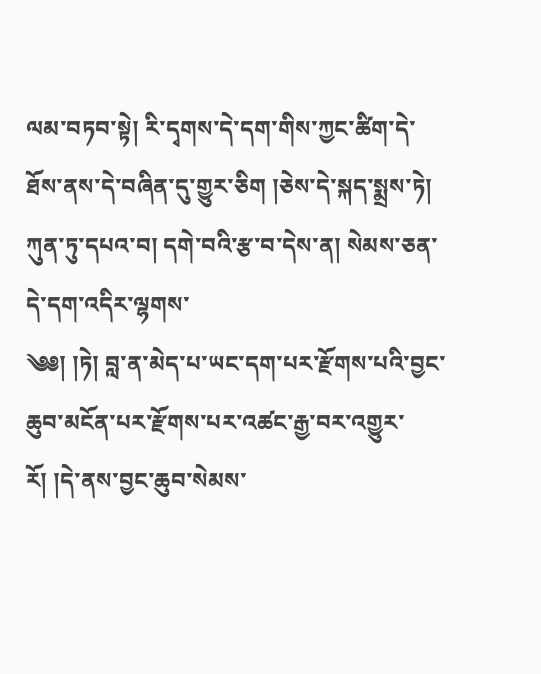ལམ་བཏབ་སྟེ། རི་དྭགས་དེ་དག་གིས་ཀྱང་ཚིག་དེ་ཐོས་ནས་དེ་བཞིན་དུ་གྱུར་ཅིག །ཅེས་དེ་སྐད་སྨྲས་ཏེ། ཀུན་ཏུ་དཔའ་བ། དགེ་བའི་རྩ་བ་དེས་ན། སེམས་ཅན་དེ་དག་འདིར་ལྷགས་
༄༅། །ཏེ། བླ་ན་མེད་པ་ཡང་དག་པར་རྫོགས་པའི་བྱང་ཆུབ་མངོན་པར་རྫོགས་པར་འཚང་རྒྱ་བར་འགྱུར་རོ། །དེ་ནས་བྱང་ཆུབ་སེམས་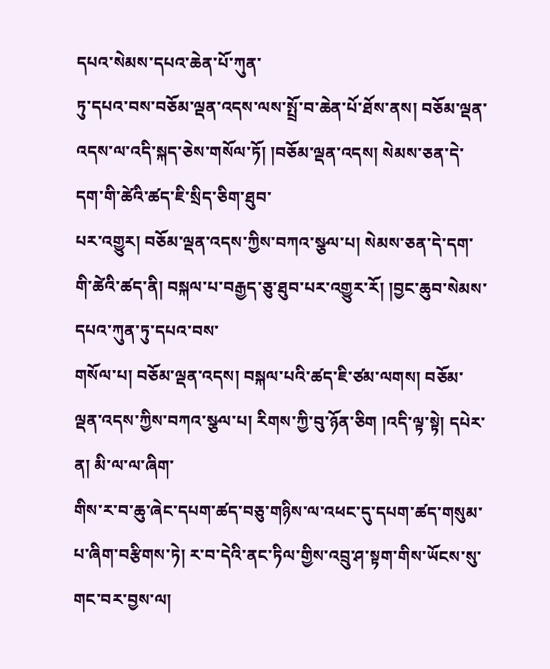དཔའ་སེམས་དཔའ་ཆེན་པོ་ཀུན་
ཏུ་དཔའ་བས་བཅོམ་ལྡན་འདས་ལས་སྤྲོ་བ་ཆེན་པོ་ཐོས་ནས། བཅོམ་ལྡན་འདས་ལ་འདི་སྐད་ཅེས་གསོལ་ཏོ། །བཅོམ་ལྡན་འདས། སེམས་ཅན་དེ་དག་གི་ཚེའི་ཚད་ཇི་སྲིད་ཅིག་ཐུབ་
པར་འགྱུར། བཅོམ་ལྡན་འདས་ཀྱིས་བཀའ་སྩལ་པ། སེམས་ཅན་དེ་དག་གི་ཚེའི་ཚད་ནི། བསྐལ་པ་བརྒྱད་ཅུ་ཐུབ་པར་འགྱུར་རོ། །བྱང་ཆུབ་སེམས་དཔའ་ཀུན་ཏུ་དཔའ་བས་
གསོལ་པ། བཅོམ་ལྡན་འདས། བསྐལ་པའི་ཚད་ཇི་ཙམ་ལགས། བཅོམ་ལྡན་འདས་ཀྱིས་བཀའ་སྩལ་པ། རིགས་ཀྱི་བུ་ཉོན་ཅིག །འདི་ལྟ་སྟེ། དཔེར་ན། མི་ལ་ལ་ཞིག་
གིས་ར་བ་ཆུ་ཞེང་དཔག་ཚད་བཅུ་གཉིས་ལ་འཕང་དུ་དཔག་ཚད་གསུམ་པ་ཞིག་བརྩིགས་ཏེ། ར་བ་དེའི་ནང་ཏིལ་གྱིས་འབྲུ་ཤ་སྟག་གིས་ཡོངས་སུ་གང་བར་བྱས་ལ།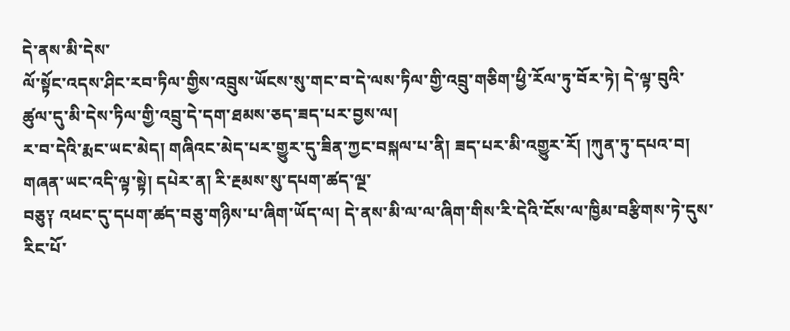དེ་ནས་མི་དེས་
ལོ་སྟོང་འདས་ཤིང་རབ་ཏིལ་གྱིས་འབྲུས་ཡོངས་སུ་གང་བ་དེ་ལས་ཏིལ་གྱི་འབྲུ་གཅིག་ཕྱི་རོལ་ཏུ་བོར་ཏེ། དེ་ལྟ་བུའི་ཚུལ་དུ་མི་དེས་ཏིལ་གྱི་འབྲུ་དེ་དག་ཐམས་ཅད་ཟད་པར་བྱས་ལ།
ར་བ་དེའི་རྨང་ཡང་མེད། གཞིའང་མེད་པར་གྱུར་དུ་ཟིན་ཀྱང་བསྐལ་པ་ནི། ཟད་པར་མི་འགྱུར་རོ། །ཀུན་ཏུ་དཔའ་བ། གཞན་ཡང་འདི་ལྟ་སྟེ། དཔེར་ན། རི་རྔམས་སུ་དཔག་ཚད་ལྔ་
བཅུ༑ འཕང་དུ་དཔག་ཚད་བཅུ་གཉིས་པ་ཞིག་ཡོད་ལ། དེ་ནས་མི་ལ་ལ་ཞིག་གིས་རི་དེའི་ངོས་ལ་ཁྱིམ་བརྩིགས་ཏེ་དུས་རིང་པོ་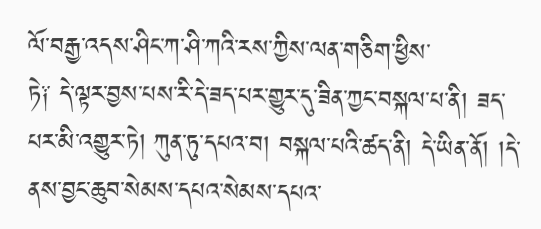ལོ་བརྒྱ་འདས་ཤིང་ཀ་ཤི་ཀའི་རས་ཀྱིས་ལན་གཅིག་ཕྱིས་
ཏེ༑ དེ་ལྟར་བྱས་པས་རི་དེ་ཟད་པར་གྱུར་དུ་ཟིན་ཀྱང་བསྐལ་པ་ནི། ཟད་པར་མི་འགྱུར་ཏེ། ཀུན་ཏུ་དཔའ་བ། བསྐལ་པའི་ཚད་ནི། དེ་ཡིན་ནོ། །དེ་ནས་བྱང་ཆུབ་སེམས་དཔའ་སེམས་དཔའ་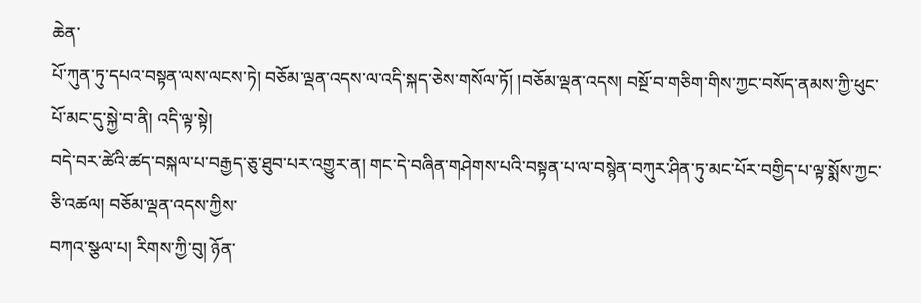ཆེན་
པོ་ཀུན་ཏུ་དཔའ་བསྟན་ལས་ལངས་ཏེ། བཅོམ་ལྡན་འདས་ལ་འདི་སྐད་ཅེས་གསོལ་ཏོ། །བཅོམ་ལྡན་འདས། བསྔོ་བ་གཅིག་གིས་ཀྱང་བསོད་ནམས་ཀྱི་ཕུང་པོ་མང་དུ་སྐྱེ་བ་ནི། འདི་ལྟ་སྟེ།
བདེ་བར་ཚེའི་ཚད་བསྐལ་པ་བརྒྱད་ཅུ་ཐུབ་པར་འགྱུར་ན། གང་དེ་བཞིན་གཤེགས་པའི་བསྟན་པ་ལ་བསྙེན་བཀུར་ཤིན་ཏུ་མང་པོར་བགྱིད་པ་ལྟ་སྨོས་ཀྱང་ཅི་འཚལ། བཅོམ་ལྡན་འདས་ཀྱིས་
བཀའ་སྩལ་པ། རིགས་ཀྱི་བུ། ཉོན་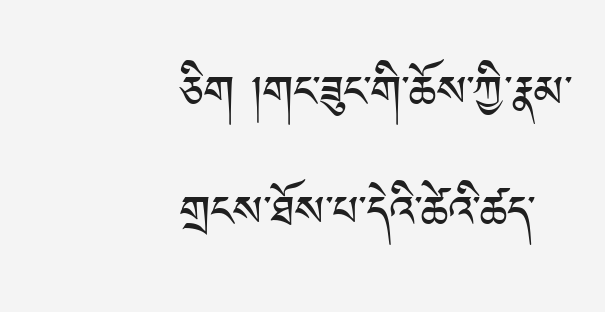ཅིག །གང་ཟུང་གི་ཆོས་ཀྱི་རྣམ་གྲངས་ཐོས་པ་དེའི་ཚེའི་ཚད་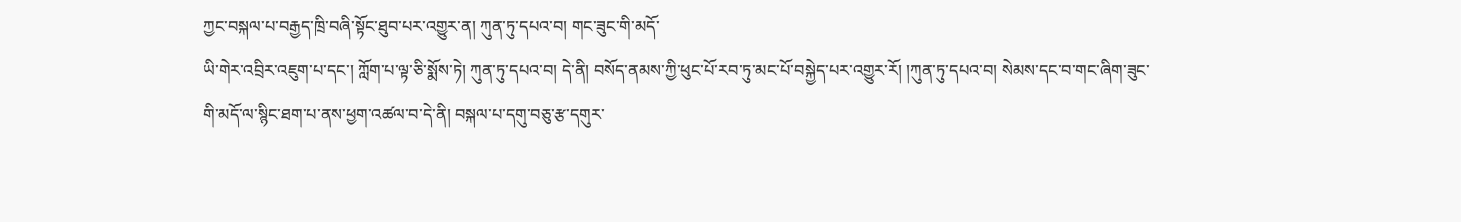ཀྱང་བསྐལ་པ་བརྒྱད་ཁྲི་བཞི་སྟོང་ཐུབ་པར་འགྱུར་ན། ཀུན་ཏུ་དཔའ་བ། གང་ཟུང་གི་མདོ་
ཡི་གེར་འབྲིར་འཇུག་པ་དང་། ཀློག་པ་ལྟ་ཅི་སྨོས་ཏེ། ཀུན་ཏུ་དཔའ་བ། དེ་ནི། བསོད་ནམས་ཀྱི་ཕུང་པོ་རབ་ཏུ་མང་པོ་བསྐྱེད་པར་འགྱུར་རོ། །ཀུན་ཏུ་དཔའ་བ། སེམས་དང་བ་གང་ཞིག་ཟུང་
གི་མདོ་ལ་སྙིང་ཐག་པ་ནས་ཕྱག་འཚལ་བ་དེ་ནི། བསྐལ་པ་དགུ་བཅུ་རྩ་དགུར་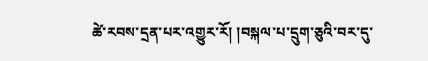ཚེ་རབས་དྲན་པར་འགྱུར་རོ། །བསྐལ་པ་དྲུག་ཅུའི་བར་དུ་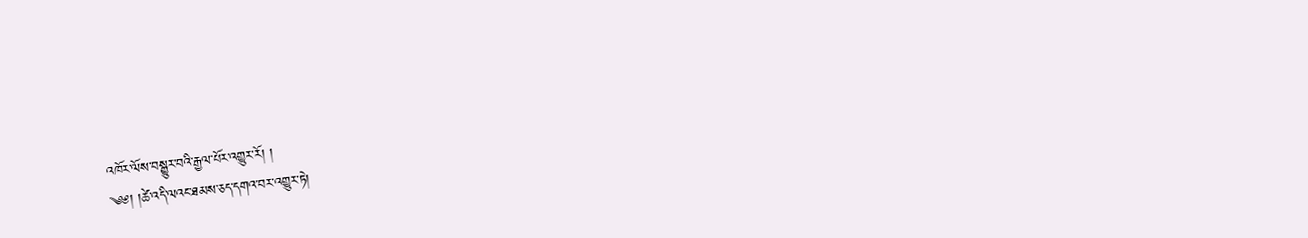འཁོར་ལོས་བསྒྱུར་བའི་རྒྱལ་པོར་འགྱུར་རོ། །
༄༅། །ཚེ་འདི་ལའང་ཐམས་ཅད་དགའ་བར་འགྱུར་ཏེ།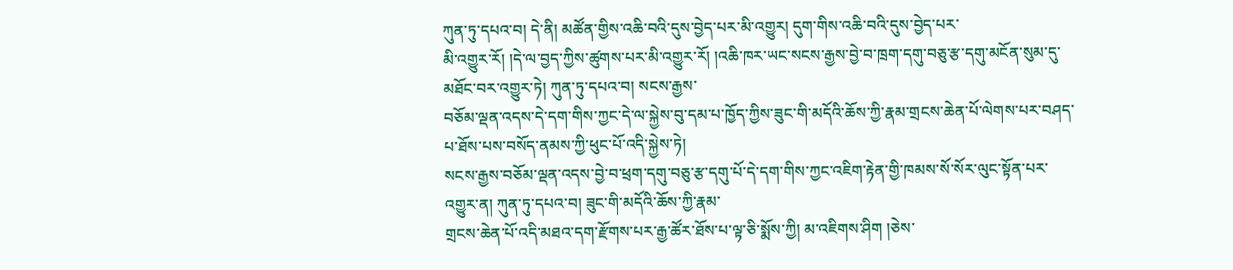ཀུན་ཏུ་དཔའ་བ། དེ་ནི། མཚོན་གྱིས་འཆི་བའི་དུས་བྱེད་པར་མི་འགྱུར། དུག་གིས་འཆི་བའི་དུས་བྱེད་པར་
མི་འགྱུར་རོ། །དེ་ལ་བྱད་ཀྱིས་ཚུགས་པར་མི་འགྱུར་རོ། །འཆི་ཁར་ཡང་སངས་རྒྱས་བྱེ་བ་ཁྲག་དགུ་བཅུ་རྩ་དགུ་མངོན་སུམ་དུ་མཐོང་བར་འགྱུར་ཏེ། ཀུན་ཏུ་དཔའ་བ། སངས་རྒྱས་
བཅོམ་ལྡན་འདས་དེ་དག་གིས་ཀྱང་དེ་ལ་སྐྱེས་བུ་དམ་པ་ཁྱོད་ཀྱིས་ཟུང་གི་མདོའི་ཆོས་ཀྱི་རྣམ་གྲངས་ཆེན་པོ་ལེགས་པར་བཤད་པ་ཐོས་པས་བསོད་ནམས་ཀྱི་ཕུང་པོ་འདི་སྐྱེས་ཏེ།
སངས་རྒྱས་བཅོམ་ལྡན་འདས་བྱེ་བ་ཕྲག་དགུ་བཅུ་རྩ་དགུ་པོ་དེ་དག་གིས་ཀྱང་འཇིག་རྟེན་གྱི་ཁམས་སོ་སོར་ལུང་སྟོན་པར་འགྱུར་ན། ཀུན་ཏུ་དཔའ་བ། ཟུང་གི་མདོའི་ཆོས་ཀྱི་རྣམ་
གྲངས་ཆེན་པོ་འདི་མཐའ་དག་རྫོགས་པར་རྒྱ་ཚོར་ཐོས་པ་ལྟ་ཅི་སྨོས་ཀྱི། མ་འཇིགས་ཤིག །ཅེས་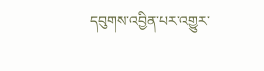དབུགས་འབྱིན་པར་འགྱུར་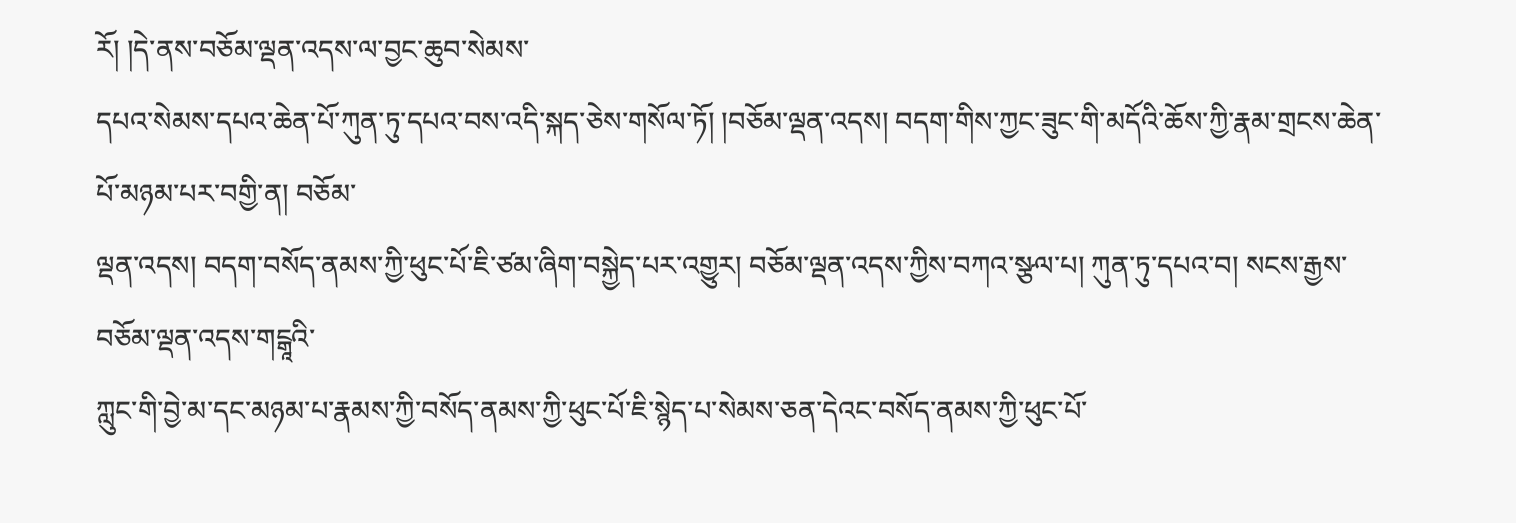རོ། །དེ་ནས་བཅོམ་ལྡན་འདས་ལ་བྱང་ཆུབ་སེམས་
དཔའ་སེམས་དཔའ་ཆེན་པོ་ཀུན་ཏུ་དཔའ་བས་འདི་སྐད་ཅེས་གསོལ་ཏོ། །བཅོམ་ལྡན་འདས། བདག་གིས་ཀྱང་ཟུང་གི་མདོའི་ཆོས་ཀྱི་རྣམ་གྲངས་ཆེན་པོ་མཉམ་པར་བགྱི་ན། བཅོམ་
ལྡན་འདས། བདག་བསོད་ནམས་ཀྱི་ཕུང་པོ་ཇི་ཙམ་ཞིག་བསྐྱེད་པར་འགྱུར། བཅོམ་ལྡན་འདས་ཀྱིས་བཀའ་སྩལ་པ། ཀུན་ཏུ་དཔའ་བ། སངས་རྒྱས་བཅོམ་ལྡན་འདས་གངྒཱའི་
ཀླུང་གི་བྱེ་མ་དང་མཉམ་པ་རྣམས་ཀྱི་བསོད་ནམས་ཀྱི་ཕུང་པོ་ཇི་སྙེད་པ་སེམས་ཅན་དེའང་བསོད་ནམས་ཀྱི་ཕུང་པོ་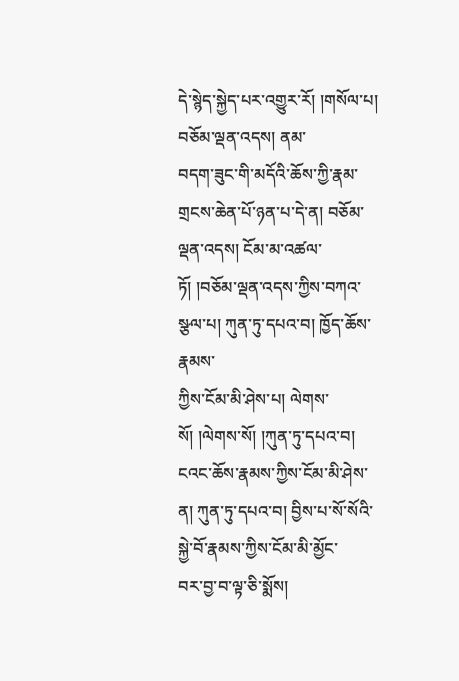དེ་སྙེད་སྐྱེད་པར་འགྱུར་རོ། །གསོལ་པ། བཅོམ་ལྡན་འདས། ནམ་
བདག་ཟུང་གི་མདོའི་ཆོས་ཀྱི་རྣམ་གྲངས་ཆེན་པོ་ཉན་པ་དེ་ན། བཅོམ་ལྡན་འདས། ངོམ་མ་འཚལ་ཏོ། །བཅོམ་ལྡན་འདས་ཀྱིས་བཀའ་སྩལ་པ། ཀུན་ཏུ་དཔའ་བ། ཁྱོད་ཆོས་རྣམས་
ཀྱིས་ངོམ་མི་ཤེས་པ། ལེགས་སོ། །ལེགས་སོ། །ཀུན་ཏུ་དཔའ་བ། ངའང་ཆོས་རྣམས་ཀྱིས་ངོམ་མི་ཤེས་ན། ཀུན་ཏུ་དཔའ་བ། བྱིས་པ་སོ་སོའི་སྐྱེ་བོ་རྣམས་ཀྱིས་ངོམ་མི་མྱོང་
བར་བྱ་བ་ལྟ་ཅི་སྨོས།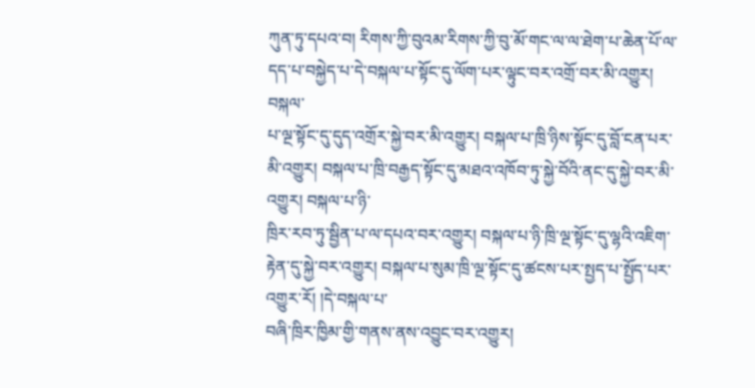ཀུན་ཏུ་དཔའ་བ། རིགས་ཀྱི་བུའམ་རིགས་ཀྱི་བུ་མོ་གང་ལ་ལ་ཐེག་པ་ཆེན་པོ་ལ་དད་པ་བསྐྱེད་པ་དེ་བསྐལ་པ་སྟོང་དུ་ལོག་པར་ལྟུང་བར་འགྲོ་བར་མི་འགྱུར། བསྐལ་
པ་ལྔ་སྟོང་དུ་དུད་འགྲོར་སྐྱེ་བར་མི་འགྱུར། བསྐལ་པ་ཁྲི་ཉིས་སྟོང་དུ་བློ་ངན་པར་མི་འགྱུར། བསྐལ་པ་ཁྲི་བརྒྱད་སྟོང་དུ་མཐའ་འཁོབ་ཏུ་སྐྱེ་བོའི་ནང་དུ་སྐྱེ་བར་མི་འགྱུར། བསྐལ་པ་ཉི་
ཁྲིར་རབ་ཏུ་སྦྱིན་པ་ལ་དཔའ་བར་འགྱུར། བསྐལ་པ་ཉི་ཁྲི་ལྔ་སྟོང་དུ་ལྷའི་འཇིག་རྟེན་དུ་སྐྱེ་བར་འགྱུར། བསྐལ་པ་སུམ་ཁྲི་ལྔ་སྟོང་དུ་ཚངས་པར་སྤྱད་པ་སྤྱོད་པར་འགྱུར་རོ། །དེ་བསྐལ་པ་
བཞི་ཁྲིར་ཁྱིམ་གྱི་གནས་ནས་འབྱུང་བར་འགྱུར།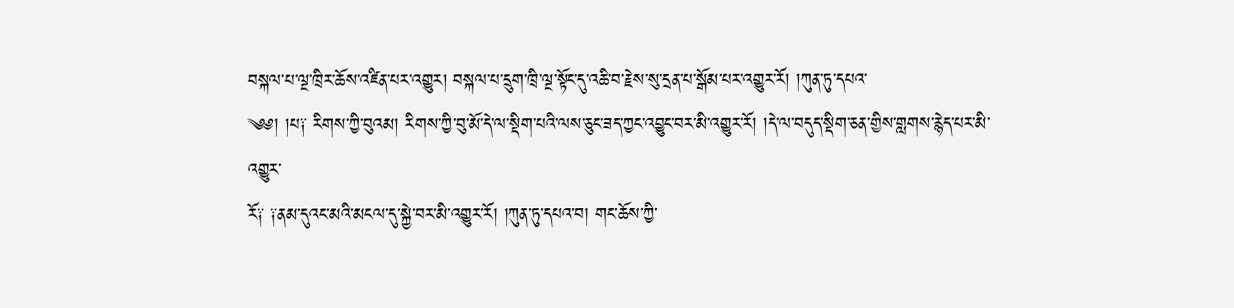བསྐལ་པ་ལྔ་ཁྲིར་ཆོས་འཛིན་པར་འགྱུར། བསྐལ་པ་དྲུག་ཁྲི་ལྔ་སྟོང་དུ་འཆི་བ་རྗེས་སུ་དྲན་པ་སྒོམ་པར་འགྱུར་རོ། །ཀུན་ཏུ་དཔའ་
༄༅། །པ༑ རིགས་ཀྱི་བུའམ། རིགས་ཀྱི་བུ་མོ་དེ་ལ་སྡིག་པའི་ལས་ཅུང་ཟད་ཀྱང་འབྱུང་བར་མི་འགྱུར་རོ། །དེ་ལ་བདུད་སྡིག་ཅན་གྱིས་གླགས་རྙེད་པར་མི་འགྱུར་
རོ༑ ༑ནམ་དུའང་མའི་མངལ་དུ་སྐྱེ་བར་མི་འགྱུར་རོ། །ཀུན་ཏུ་དཔའ་བ། གང་ཆོས་ཀྱི་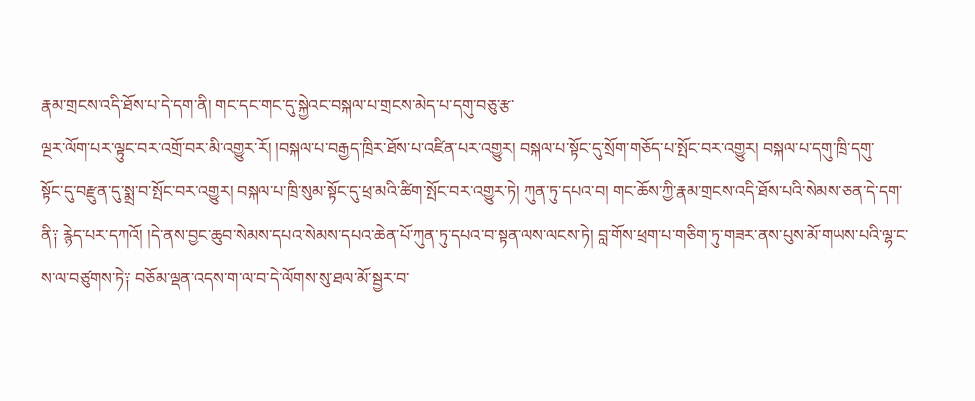རྣམ་གྲངས་འདི་ཐོས་པ་དེ་དག་ནི། གང་དང་གང་དུ་སྐྱེའང་བསྐལ་པ་གྲངས་མེད་པ་དགུ་བཅུ་རྩ་
ལྔར་ལོག་པར་ལྟུང་བར་འགྲོ་བར་མི་འགྱུར་རོ། །བསྐལ་པ་བརྒྱད་ཁྲིར་ཐོས་པ་འཛིན་པར་འགྱུར། བསྐལ་པ་སྟོང་དུ་སྲོག་གཅོད་པ་སྤོང་བར་འགྱུར། བསྐལ་པ་དགུ་ཁྲི་དགུ་
སྟོང་དུ་བརྫུན་དུ་སྨྲ་བ་སྤོང་བར་འགྱུར། བསྐལ་པ་ཁྲི་སུམ་སྟོང་དུ་ཕྲ་མའི་ཚིག་སྤོང་བར་འགྱུར་ཏེ། ཀུན་ཏུ་དཔའ་བ། གང་ཆོས་ཀྱི་རྣམ་གྲངས་འདི་ཐོས་པའི་སེམས་ཅན་དེ་དག་
ནི༑ རྙེད་པར་དཀའོ། །དེ་ནས་བྱང་ཆུབ་སེམས་དཔའ་སེམས་དཔའ་ཆེན་པོ་ཀུན་ཏུ་དཔའ་བ་སྟན་ལས་ལངས་ཏེ། བླ་གོས་ཕྲག་པ་གཅིག་ཏུ་གཟར་ནས་པུས་མོ་གཡས་པའི་ལྷ་ང་
ས་ལ་བཙུགས་ཏེ༑ བཅོམ་ལྡན་འདས་ག་ལ་བ་དེ་ལོགས་སུ་ཐལ་མོ་སྦྱར་བ་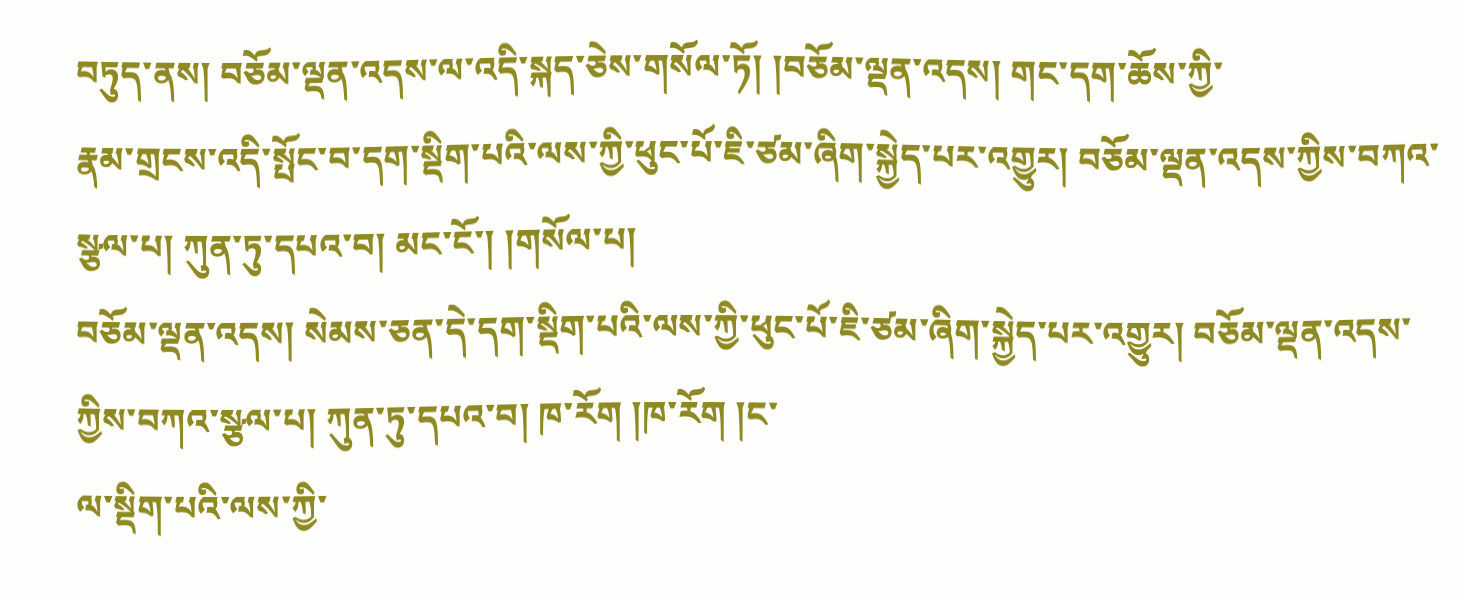བཏུད་ནས། བཅོམ་ལྡན་འདས་ལ་འདི་སྐད་ཅེས་གསོལ་ཏོ། །བཅོམ་ལྡན་འདས། གང་དག་ཆོས་ཀྱི་
རྣམ་གྲངས་འདི་སྤོང་བ་དག་སྡིག་པའི་ལས་ཀྱི་ཕུང་པོ་ཇི་ཙམ་ཞིག་སྐྱེད་པར་འགྱུར། བཅོམ་ལྡན་འདས་ཀྱིས་བཀའ་སྩལ་པ། ཀུན་ཏུ་དཔའ་བ། མང་ངོ་། །གསོལ་པ།
བཅོམ་ལྡན་འདས། སེམས་ཅན་དེ་དག་སྡིག་པའི་ལས་ཀྱི་ཕུང་པོ་ཇི་ཙམ་ཞིག་སྐྱེད་པར་འགྱུར། བཅོམ་ལྡན་འདས་ཀྱིས་བཀའ་སྩལ་པ། ཀུན་ཏུ་དཔའ་བ། ཁ་རོག །ཁ་རོག །ང་
ལ་སྡིག་པའི་ལས་ཀྱི་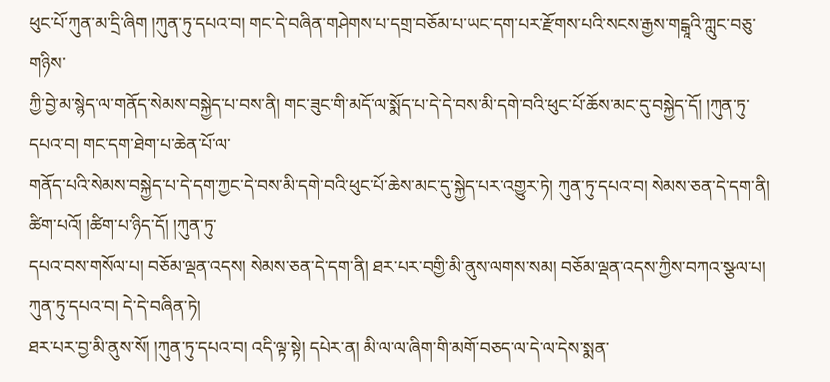ཕུང་པོ་ཀུན་མ་དྲི་ཞིག །ཀུན་ཏུ་དཔའ་བ། གང་དེ་བཞིན་གཤེགས་པ་དགྲ་བཅོམ་པ་ཡང་དག་པར་རྫོགས་པའི་སངས་རྒྱས་གངྒཱའི་ཀླུང་བཅུ་གཉིས་
ཀྱི་བྱེ་མ་སྙེད་ལ་གནོད་སེམས་བསྐྱེད་པ་བས་ནི། གང་ཟུང་གི་མདོ་ལ་སྨོད་པ་དེ་དེ་བས་མི་དགེ་བའི་ཕུང་པོ་ཆོས་མང་དུ་བསྐྱེད་དོ། །ཀུན་ཏུ་དཔའ་བ། གང་དག་ཐེག་པ་ཆེན་པོ་ལ་
གནོད་པའི་སེམས་བསྐྱེད་པ་དེ་དག་ཀྱང་དེ་བས་མི་དགེ་བའི་ཕུང་པོ་ཆེས་མང་དུ་སྐྱེད་པར་འགྱུར་ཏེ། ཀུན་ཏུ་དཔའ་བ། སེམས་ཅན་དེ་དག་ནི། ཚིག་པའོ། །ཚིག་པ་ཉིད་དོ། །ཀུན་ཏུ་
དཔའ་བས་གསོལ་པ། བཅོམ་ལྡན་འདས། སེམས་ཅན་དེ་དག་ནི། ཐར་པར་བགྱི་མི་ནུས་ལགས་སམ། བཅོམ་ལྡན་འདས་ཀྱིས་བཀའ་སྩལ་པ། ཀུན་ཏུ་དཔའ་བ། དེ་དེ་བཞིན་ཏེ།
ཐར་པར་བྱ་མི་ནུས་སོ། །ཀུན་ཏུ་དཔའ་བ། འདི་ལྟ་སྟེ། དཔེར་ན། མི་ལ་ལ་ཞིག་གི་མགོ་བཅད་ལ་དེ་ལ་དེས་སྨན་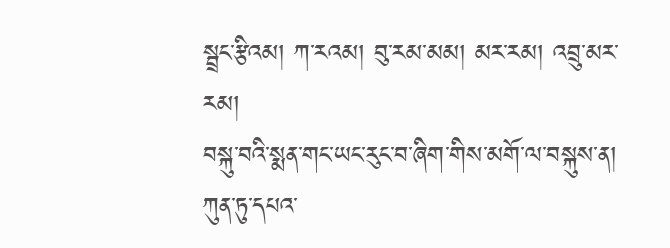སྦྲང་རྩིའམ། ཀ་རའམ། བུ་རམ་མམ། མར་རམ། འབྲུ་མར་རམ།
བསྐུ་བའི་སྨན་གང་ཡང་རུང་བ་ཞིག་གིས་མགོ་ལ་བསྐུས་ན། ཀུན་ཏུ་དཔའ་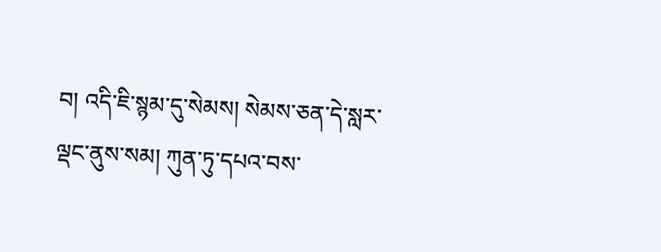བ། འདི་ཇི་སྙམ་དུ་སེམས། སེམས་ཅན་དེ་སླར་ལྡང་ནུས་སམ། ཀུན་ཏུ་དཔའ་བས་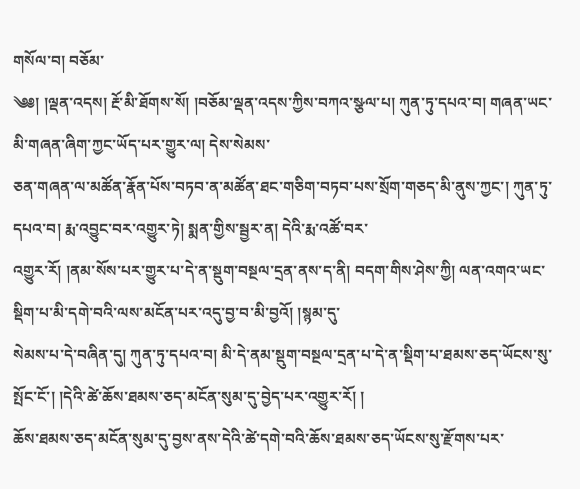གསོལ་བ། བཅོམ་
༄༅། །ལྡན་འདས། རྔོ་མི་ཐོགས་སོ། །བཅོམ་ལྡན་འདས་ཀྱིས་བཀའ་སྩལ་པ། ཀུན་ཏུ་དཔའ་བ། གཞན་ཡང་མི་གཞན་ཞིག་ཀྱང་ཡོད་པར་གྱུར་ལ། དེས་སེམས་
ཅན་གཞན་ལ་མཚོན་རྣོན་པོས་བཏབ་ན་མཚོན་ཐང་གཅིག་བཏབ་པས་སྲོག་གཅད་མི་ནུས་ཀྱང་། ཀུན་ཏུ་དཔའ་བ། རྨ་འབྱུང་བར་འགྱུར་ཏེ། སྨན་གྱིས་སྦྱར་ན། དེའི་རྨ་འཚོ་བར་
འགྱུར་རོ། །ནམ་སོས་པར་གྱུར་པ་དེ་ན་སྡུག་བསྔལ་དྲན་ནས་ད་ནི། བདག་གིས་ཤེས་ཀྱི། ལན་འགའ་ཡང་སྡིག་པ་མི་དགེ་བའི་ལས་མངོན་པར་འདུ་བྱ་བ་མི་བྱའོ། །སྙམ་དུ་
སེམས་པ་དེ་བཞིན་དུ། ཀུན་ཏུ་དཔའ་བ། མི་དེ་ནམ་སྡུག་བསྔལ་དྲན་པ་དེ་ན་སྡིག་པ་ཐམས་ཅད་ཡོངས་སུ་སྤོང་ངོ་། །དེའི་ཚེ་ཆོས་ཐམས་ཅད་མངོན་སུམ་དུ་བྱེད་པར་འགྱུར་རོ། །
ཆོས་ཐམས་ཅད་མངོན་སུམ་དུ་བྱས་ནས་དེའི་ཚེ་དགེ་བའི་ཆོས་ཐམས་ཅད་ཡོངས་སུ་རྫོགས་པར་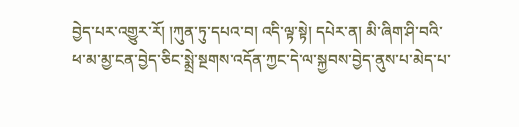བྱེད་པར་འགྱུར་རོ། །ཀུན་ཏུ་དཔའ་བ། འདི་ལྟ་སྟེ། དཔེར་ན། མི་ཞིག་ཤི་བའི་
ཕ་མ་མྱ་ངན་བྱེད་ཅིང་སྨྲེ་སྔགས་འདོན་ཀྱང་དེ་ལ་སྐྱབས་བྱེད་ནུས་པ་མེད་པ་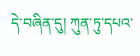དེ་བཞིན་དུ། ཀུན་ཏུ་དཔའ་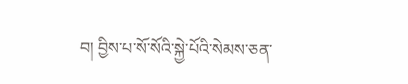བ། བྱིས་པ་སོ་སོའི་སྐྱེ་པོའི་སེམས་ཅན་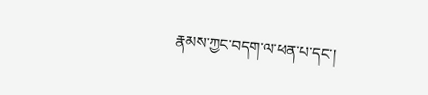རྣམས་ཀྱང་བདག་ལ་ཕན་པ་དང་།